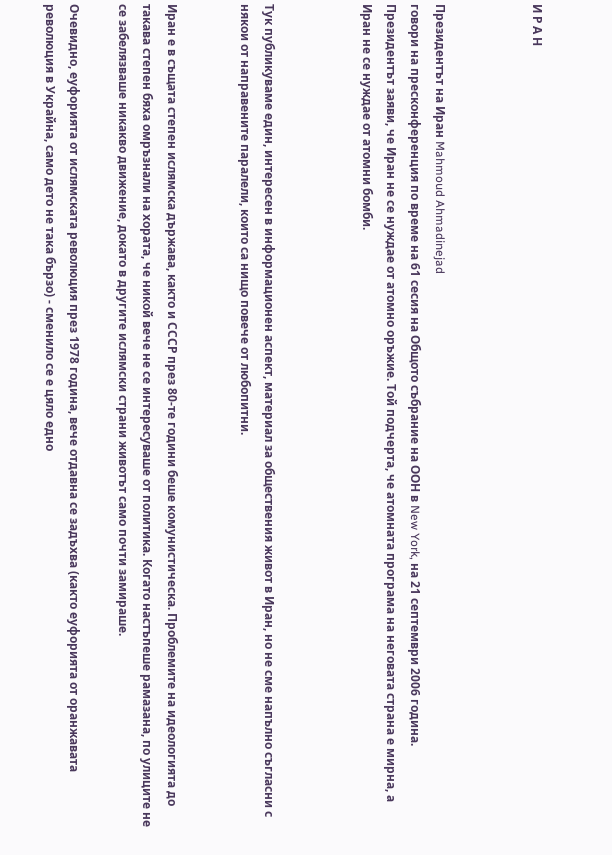И Р А Н



Президентът на Иран Mahmoud Ahmadinejad
говори на пресконференция по време на 61 сесия на Общото събрание на ООН в New York, на 21 септември 2006 година.
Президентът заяви, че Иран не се нуждае от атомно оръжие. Той подчерта, че атомната програма на неговата страна е мирна, а Иран не се нуждае от атомни бомби.



Тук публикуваме един, интересен в информационен аспект, материал за обществения живот в Иран, но не сме напълно съгласни с някои от направените паралели, които са нищо повече от любопитни.


Иран е в същата степен ислямска държава, както и СССР през 80-те години беше комунистическа. Проблемите на идеологията до такава степен бяха омръзнали на хората, че никой вече не се интересуваше от политика. Когато настъпеше рамазана, по улиците не се забелязваше никакво движение, докато в другите ислямски страни животът само почти замираше.

Очевидно, еуфорията от ислямската революция през 1978 година, вече отдавна се задъхва (както еуфорията от оранжавата революция в Украйна, само дето не така бързо) - сменило се е цяло едно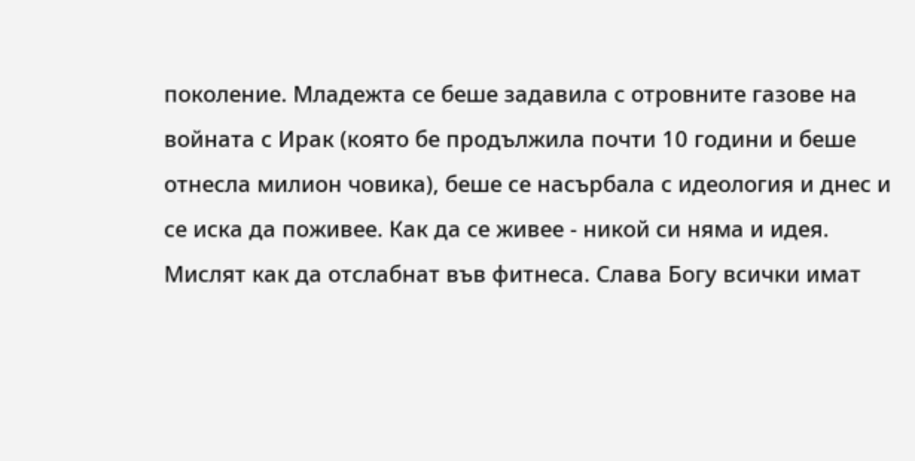поколение. Младежта се беше задавила с отровните газове на войната с Ирак (която бе продължила почти 10 години и беше отнесла милион човика), беше се насърбала с идеология и днес и се иска да поживее. Как да се живее - никой си няма и идея. Мислят как да отслабнат във фитнеса. Слава Богу всички имат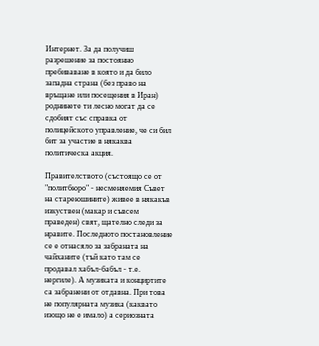Интернет. За да получиш разрешение за постоянно пребиваване в която и да било западна страна (без право на връщане или посещения в Иран) роднинете ти лесно могат да се сдобият със справка от полицейското управление, че си бил бит за участие в някаква политическа акция.

Правителството (състоящо се от "политбюро" - несменяемия Съвет на стареюшините) живее в някакъв изкуствен (макар и съвсем праведен) свят, щателно следи за нравите. Последното постановление се е отнасяло за забраната на чайханите (тъй като там се продавал хабъл-бабъл - т.е. нергиле). А музиката и конциртите са забранени от отдавна. При това не популярната музика (каквато изощо не е имало) а сериозната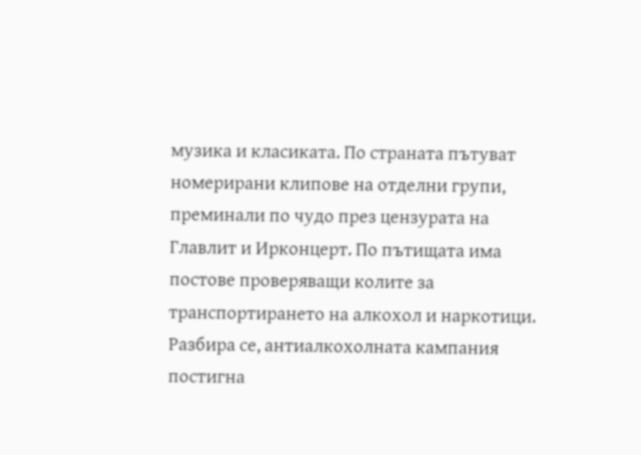музика и класиката. По страната пътуват номерирани клипове на отделни групи, преминали по чудо през цензурата на Главлит и Ирконцерт. По пътищата има постове проверяващи колите за транспортирането на алкохол и наркотици. Разбира се, антиалкохолната кампания постигна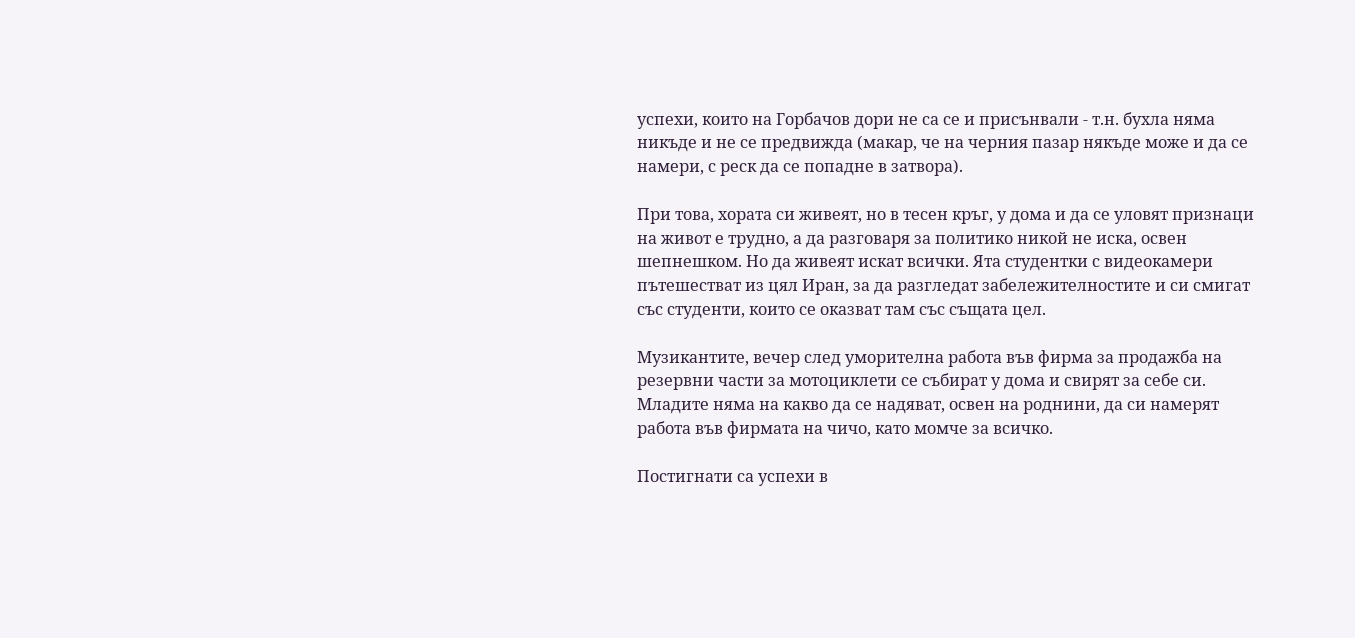успехи, които на Горбачов дори не са се и присънвали - т.н. бухла няма никъде и не се предвижда (макар, че на черния пазар някъде може и да се намери, с реск да се попадне в затвора).

При това, хората си живеят, но в тесен кръг, у дома и да се уловят признаци на живот е трудно, а да разговаря за политико никой не иска, освен шепнешком. Но да живеят искат всички. Ята студентки с видеокамери пътешестват из цял Иран, за да разгледат забележителностите и си смигат със студенти, които се оказват там със същата цел.

Музикантите, вечер след уморителна работа във фирма за продажба на резервни части за мотоциклети се събират у дома и свирят за себе си. Младите няма на какво да се надяват, освен на роднини, да си намерят работа във фирмата на чичо, като момче за всичко.

Постигнати са успехи в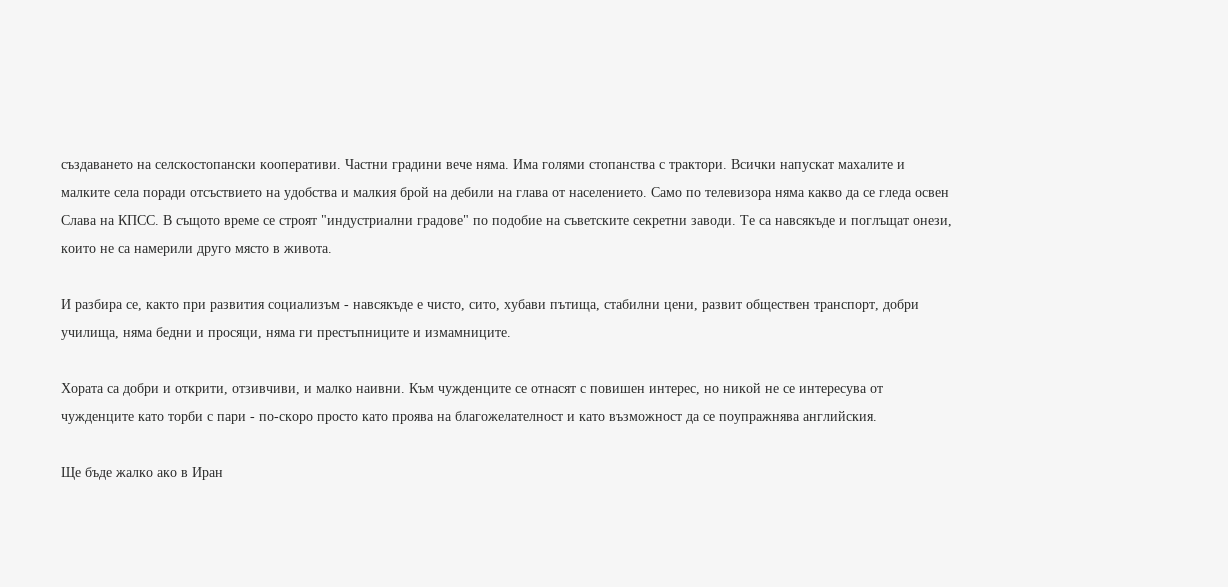създаването на селскостопански кооперативи. Частни градини вече няма. Има голями стопанства с трактори. Всички напускат махалите и малките села поради отсъствието на удобства и малкия брой на дебили на глава от населението. Само по телевизора няма какво да се гледа освен Слава на КПСС. В същото време се строят "индустриални градове" по подобие на съветските секретни заводи. Те са навсякъде и поглъщат онези, които не са намерили друго място в живота.

И разбира се, както при развития социализъм - навсякъде е чисто, сито, хубави пътища, стабилни цени, развит обществен транспорт, добри училища, няма бедни и просяци, няма ги престъпниците и измамниците.

Хората са добри и открити, отзивчиви, и малко наивни. Към чужденците се отнасят с повишен интерес, но никой не се интересува от чужденците като торби с пари - по-скоро просто като проява на благожелателност и като възможност да се поупражнява английския.

Ще бъде жалко ако в Иран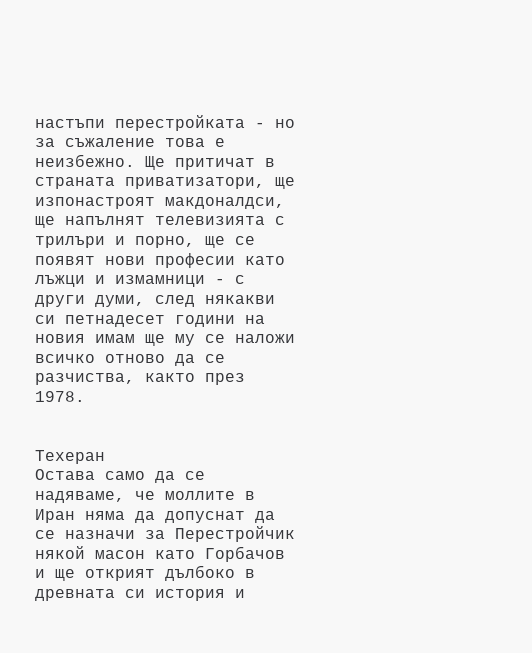настъпи перестройката - но за съжаление това е неизбежно. Ще притичат в страната приватизатори, ще изпонастроят макдоналдси, ще напълнят телевизията с трилъри и порно, ще се появят нови професии като лъжци и измамници - с други думи, след някакви си петнадесет години на новия имам ще му се наложи всичко отново да се разчиства, както през 1978.


Техеран
Остава само да се надяваме, че моллите в Иран няма да допуснат да се назначи за Перестройчик някой масон като Горбачов и ще открият дълбоко в древната си история и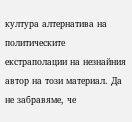култура алтернатива на политическите екстраполации на незнайния автор на този материал. Да не забравяме, че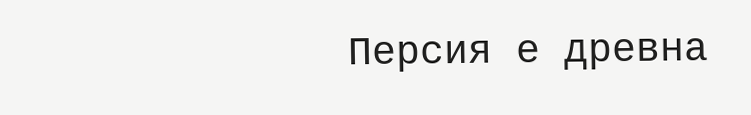Персия е древна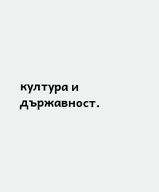култура и държавност.